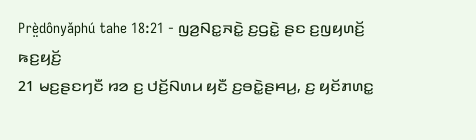Prè̤dônyǎphú tahe 18:21 - ꤜꤤ꤬ꤡꤢ꤭ꤏꤢꤧ꤭ ꤢ꤬ꤞꤢꤧ꤭ ꤔꤢ ꤢ꤬ꤜꤟꤛꤢꤩ꤬ ꤒꤢ꤬ꤟꤢꤩ꤬
21 ꤗꤢ꤬ꤔꤢꤚꤢꤪ ꤙꤤ ꤢ꤬ ꤓꤢꤩ꤬ꤡꤛꤣ ꤟꤢꤪ ꤢ꤬ꤋꤢꤧ꤭ꤔꤌꤣ꤬, ꤢ꤬ ꤟꤢꤩꤊꤛꤢ꤭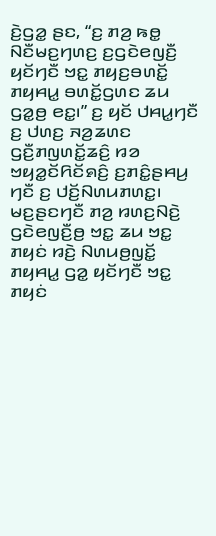ꤢꤧ꤬ꤞꤤ꤭ ꤔꤢ, “ꤢ꤬ ꤊꤤ꤬ ꤒꤥ꤭ ꤡꤢꤪꤗꤢ꤬ꤚꤛꤢ꤬ ꤢ꤬ꤞꤢꤧꤕꤜꤢꤪ꤬ ꤟꤢꤩꤚꤢꤪ ꤠꤢ꤭ ꤊꤟꤢ꤬ꤋꤛꤢꤩ꤭ ꤊꤟꤌꤣ꤭ ꤋꤛꤢꤩ꤭ꤞꤛꤢ ꤘꤣ ꤞꤤ꤭ꤥ꤬ ꤕꤢ꤭꤯” ꤢ꤬ ꤟꤢꤩ ꤓꤌꤣ꤭ꤚꤢꤪ ꤢ꤬ ꤓꤛꤢ꤬ ꤏꤤ꤬ꤘꤛꤢ ꤞꤢꤪ꤬ꤊꤜꤛꤢꤩ꤭ꤘꤢꤨ꤬ ꤙꤤ ꤠꤟꤤ꤭ꤢꤩꤖꤢꤩꤎꤢꤨ꤬ ꤢ꤬ꤊꤢꤨ꤭ꤔꤌꤣ꤬ ꤚꤢꤪ ꤢ꤬ ꤓꤢꤩ꤬ꤡꤛꤣꤊꤛꤢ꤭꤯
ꤗꤢ꤬ꤔꤢꤚꤢꤪ ꤊꤤ꤬ ꤙꤛꤢ꤬ꤡꤢꤧ꤬ ꤞꤢꤧꤕꤜꤢꤪ꤬ꤥ꤬ ꤠꤢ꤭ ꤘꤣ ꤠꤢ꤭ ꤊꤟꤢꤦ ꤙꤢꤧ꤬ ꤡꤛꤣꤥ꤬ꤜꤢꤩ꤭ ꤊꤟꤌꤣ꤭ ꤞꤤ꤭ ꤟꤢꤩꤚꤢꤪ ꤠꤢ꤭ ꤊꤟꤢꤦ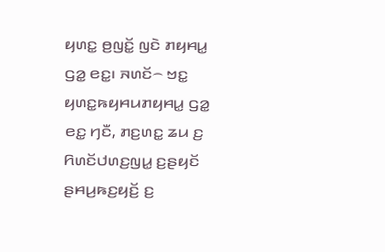ꤟꤛꤢ꤭ ꤥ꤬ꤜꤢꤩ꤭ ꤜꤢꤧ ꤊꤟꤌꤣ꤭ ꤞꤤ꤭ ꤕꤢ꤭꤯ ꤏꤛꤢꤩ꤮ ꤠꤢ꤭ ꤟꤛꤢ꤭ꤒꤟꤌꤣꤊꤟꤌꤣ꤭ ꤞꤤ꤭ ꤕꤢ꤭ ꤚꤢꤪ, ꤊꤢ꤬ꤛꤢ꤭ ꤘꤣ ꤢ꤬ ꤖꤛꤢꤩꤓꤛꤢ꤬ꤜꤣ꤭ ꤢ꤬ꤔꤟꤢꤩ ꤔꤌꤣ꤬ꤒꤢ꤬ꤟꤢꤩ꤬ ꤢ꤬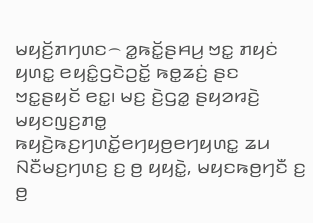ꤗꤟꤢꤩ꤬ꤊꤚꤛꤢ꤮ ꤤ꤭ꤒꤢꤩ꤭ꤔꤌꤣ꤬ ꤠꤢ꤭ ꤊꤟꤢꤦ ꤟꤛꤢ꤭ ꤕꤟꤢꤨ꤭ꤞꤢꤧꤑꤢꤩ꤭ ꤒꤥ꤭ꤘꤢꤦ꤬ ꤔꤢ ꤠꤢ꤭ꤔꤟꤢꤩ ꤕꤢ꤭꤯ ꤗꤢ꤬ ꤢꤧ꤬ꤞꤤ꤭ ꤔꤟꤤꤙꤢꤧ꤬ ꤗꤟꤢꤜꤢ꤬ꤊꤥ꤭ ꤒꤟꤢꤧ꤬ꤒꤢ꤬ꤚꤛꤢꤩ꤭ꤕꤚꤟꤥ꤬ꤕꤚꤟꤛꤢ꤭ ꤘꤣ ꤡꤢꤪꤗꤢ꤬ꤚꤛꤢ꤬ ꤢ꤬ ꤥ꤬ ꤟꤟꤢꤧ꤭, ꤗꤟꤢꤒꤥ꤬ꤚꤢꤪ ꤢ꤬ ꤥ꤬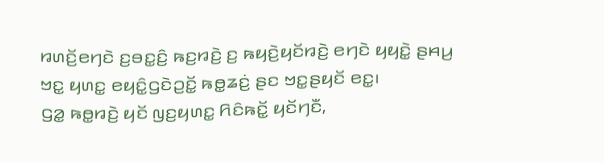ꤙꤛꤢꤩ꤬ꤕꤚꤢꤧ ꤢ꤬ꤋꤢ꤭ꤢꤨ꤬ ꤒꤢ꤬ꤙꤢꤧ꤬ ꤢ꤬ ꤒꤟꤢꤧ꤬ꤟꤢꤩꤙꤢꤧ꤬ ꤕꤚꤢꤧ ꤟꤟꤢꤧ꤭ ꤔꤌꤣ꤬ ꤠꤢ꤭ ꤟꤛꤢ꤭ ꤕꤟꤢꤨ꤭ꤞꤢꤧꤑꤢꤩ꤭ ꤒꤥ꤭ꤘꤢꤦ꤬ ꤔꤢ ꤠꤢ꤭ꤔꤟꤢꤩ ꤕꤢ꤭꤯
ꤞꤤ꤭ ꤒꤥ꤭ꤙꤢꤧ꤬ ꤟꤢꤩ ꤜꤢ꤬ꤟꤛꤢ꤭ ꤖꤢꤨꤒꤢꤩ꤭ ꤟꤢꤩꤚꤢꤪ,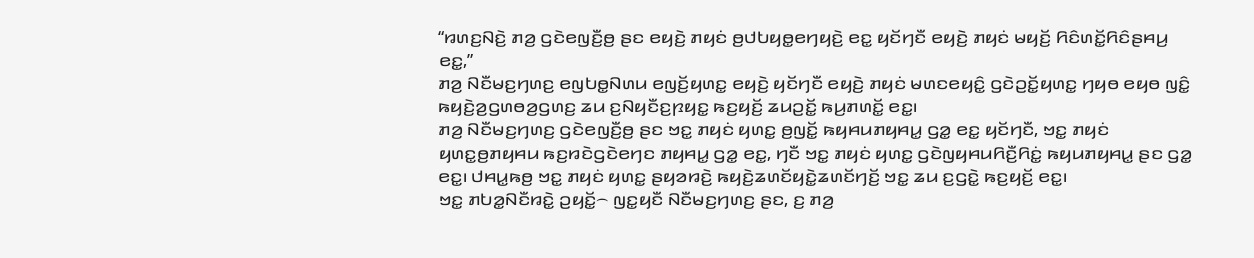“ꤙꤛꤢ꤬ꤡꤢꤧ꤬ ꤊꤤ꤬ ꤞꤢꤧꤕꤜꤢꤪ꤬ꤥ꤬ ꤔꤢ ꤕꤟꤢꤧ꤬ ꤊꤟꤢꤦ ꤥ꤬ꤓꤝꤟꤥ꤭ꤕꤚꤟꤢꤧ꤬ ꤕꤢ꤭ ꤟꤢꤩꤚꤢꤪ ꤕꤟꤢꤧ꤬ ꤊꤟꤢꤦ ꤗꤟꤢꤩ꤬ ꤖꤢꤨꤛꤢꤩ꤭ꤖꤢꤨꤔꤌꤣ꤬ ꤕꤢ꤭,”
ꤊꤤ꤬ ꤡꤢꤪꤗꤢ꤬ꤚꤛꤢ꤬ ꤕꤜꤝꤥ꤭ꤡꤛꤣ ꤕꤜꤢꤩ꤬ꤟꤛꤢ꤭ ꤕꤟꤢꤧ꤬ ꤟꤢꤩꤚꤢꤪ ꤕꤟꤢꤧ꤬ ꤊꤟꤢꤦ ꤗꤛꤢꤕꤟꤢꤨ꤭ ꤞꤢꤧꤑꤢꤩ꤭ꤟꤛꤢ꤭ ꤚꤟꤥ ꤕꤟꤥ ꤜꤢꤨ꤭ ꤒꤟꤢꤧ꤬ꤤ꤬ꤞꤛꤥꤤ꤬ꤞꤛꤢ꤬ ꤘꤣ ꤢ꤬ꤡꤟꤢꤪꤢ꤬ꤐꤟꤢ꤭ ꤒꤢ꤬ꤟꤢꤩ꤬ ꤘꤣꤑꤢꤩ꤭ ꤒꤣ꤬ꤊꤛꤢꤩ꤭ ꤕꤢ꤭꤯
ꤊꤤ꤬ ꤡꤢꤪꤗꤢ꤬ꤚꤛꤢ꤬ ꤞꤢꤧꤕꤜꤢꤪ꤬ꤥ꤬ ꤔꤢ ꤠꤢ꤭ ꤊꤟꤢꤦ ꤟꤛꤢ꤭ ꤥ꤬ꤜꤢꤩ꤭ ꤒꤟꤌꤣꤊꤟꤌꤣ꤭ ꤞꤤ꤭ ꤕꤢ꤭ ꤟꤢꤩꤚꤢꤪ, ꤠꤢ꤭ ꤊꤟꤢꤦ ꤟꤛꤢ꤭ꤥ꤬ꤊꤟꤌꤣ ꤒꤢ꤬ꤙꤢꤧꤞꤢꤧꤕꤚꤢ ꤊꤟꤌꤣ꤭ ꤞꤤ꤭ ꤕꤢ꤭, ꤚꤢꤪ ꤠꤢ꤭ ꤊꤟꤢꤦ ꤟꤛꤢ꤭ ꤞꤢꤧꤜꤟꤌꤣꤖꤢꤪ꤬ꤖꤢꤦ꤭ ꤒꤟꤣꤊꤟꤌꤣ꤭ ꤔꤢ ꤞꤤ꤭ ꤕꤢ꤭꤯ ꤓꤌꤣ꤭ꤒꤥ꤬ ꤠꤢ꤭ ꤊꤟꤢꤦ ꤟꤛꤢ꤭ ꤔꤟꤤꤙꤢꤧ꤬ ꤒꤟꤢꤧ꤬ꤘꤛꤢꤩꤟꤢꤧ꤭ꤘꤛꤢꤩꤚꤢꤩ꤬ ꤠꤢ꤭ ꤘꤣ ꤢ꤬ꤞꤢꤧ꤭ ꤒꤢ꤬ꤟꤢꤩ꤬ ꤕꤢ꤭꤯
ꤠꤢ꤭ ꤊꤝꤤ꤭ꤡꤢꤪꤙꤢꤧ꤭ ꤑꤟꤢꤩ꤭꤮ ꤜꤢ꤭ꤟꤢꤪ ꤡꤢꤪꤗꤢ꤬ꤚꤛꤢ꤬ ꤔꤢ, ꤢ꤬ ꤊꤤ꤬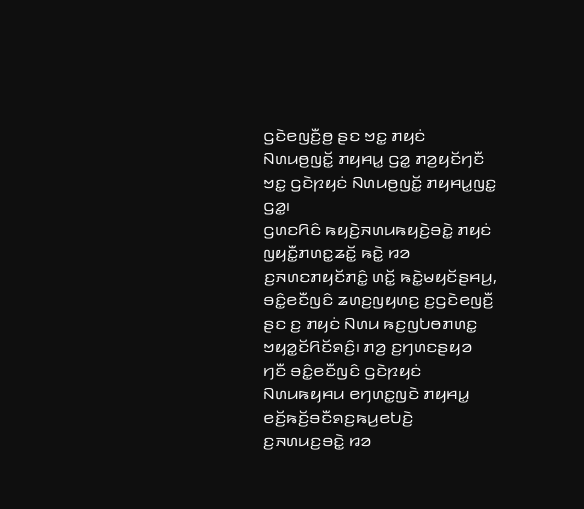ꤞꤢꤧꤕꤜꤢꤪ꤬ꤥ꤬ ꤔꤢ ꤠꤢ꤭ ꤊꤟꤢꤦ ꤡꤛꤣꤥ꤬ꤜꤢꤩ꤭ ꤊꤟꤌꤣ꤭ ꤞꤤ꤭ ꤊꤤ꤬ꤟꤢꤩꤚꤢꤪ ꤠꤢ꤭ ꤞꤢꤧꤐꤟꤢꤦ ꤡꤛꤣꤥ꤬ꤜꤢꤩ꤭ ꤊꤟꤌꤣ꤭ꤜꤢ꤭ ꤞꤤ꤭꤯
ꤞꤛꤢꤖꤢꤨ ꤒꤟꤢꤧ꤬ꤏꤛꤣꤒꤟꤢꤧ꤬ꤋꤢꤧ꤭ ꤊꤟꤢꤦ ꤜꤟꤢꤪ꤭ꤊꤛꤢ꤭ꤘꤢꤩ꤭ ꤒꤢꤧ꤭ ꤙꤤ ꤢ꤬ꤏꤛꤢꤊꤟꤢꤩꤊꤢꤨ꤭ ꤛꤢꤩ꤭ ꤒꤢꤧ꤭ꤗꤟꤢꤩꤔꤌꤣ꤬, ꤋꤢꤨ꤭ꤕꤢꤪꤜꤢꤨ ꤘꤛꤢ꤬ꤜꤟꤛꤢ꤬ ꤢ꤬ꤞꤢꤧꤕꤜꤢꤪ꤬ ꤔꤢ ꤢ꤬ ꤊꤟꤢꤦ ꤡꤛꤣ ꤒꤢ꤬ꤜꤝꤥꤊꤛꤢ꤭ ꤠꤟꤤ꤭ꤢꤩꤖꤢꤩꤎꤢꤨ꤬꤯ ꤊꤤ꤬ ꤢ꤬ꤚꤛꤢꤔꤟꤤ ꤚꤢꤪ ꤋꤢꤨ꤭ꤕꤢꤪꤜꤢꤨ ꤞꤢꤧꤐꤟꤢꤦ ꤡꤛꤣꤒꤟꤌꤣ ꤕꤚꤛꤢ꤭ꤜꤢꤧ ꤊꤟꤌꤣ꤭ ꤕꤢꤩ꤬ꤒꤢꤩ꤬ꤋꤢꤪꤎꤢ꤬ꤒꤣ꤬ꤕꤝꤢꤧ꤬ ꤢ꤬ꤏꤛꤣꤢ꤬ꤋꤢꤧ꤭ ꤙꤤ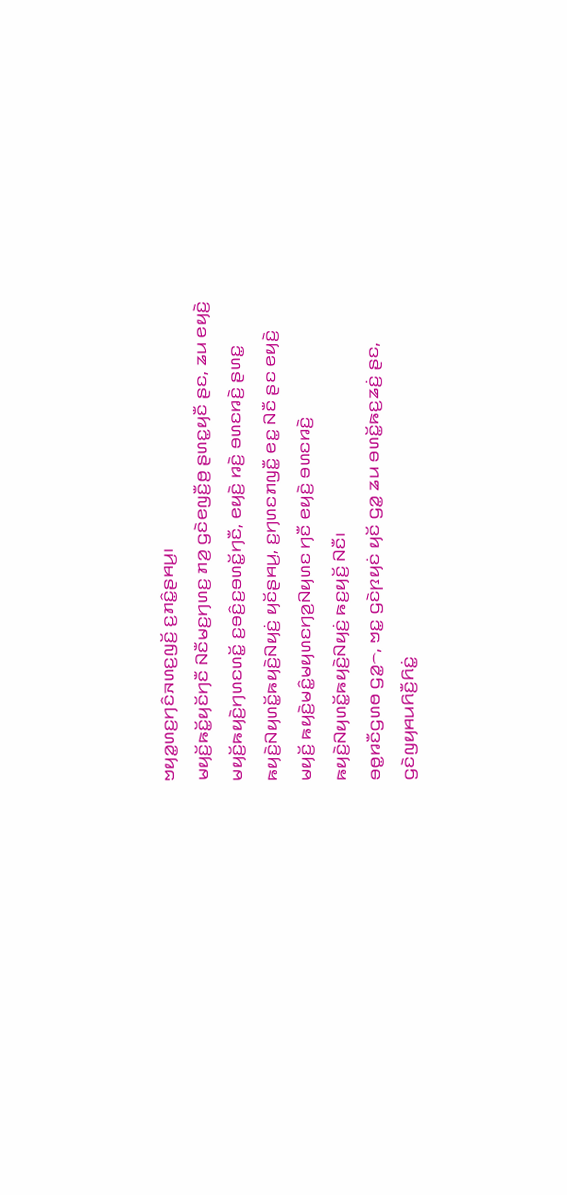ꤠꤟꤤ꤭ꤛꤢ꤬ꤚꤢꤨꤏꤛꤢ꤬ꤜꤢꤩ꤬ ꤢ꤬ꤊꤢꤨ꤭ꤔꤌꤣ꤬꤯
ꤗꤟꤢꤩ꤬ꤒꤢꤩ꤭ꤟꤢꤩꤚꤢꤪ ꤡꤢꤪꤗꤢ꤬ꤚꤛꤢ꤬ ꤊꤤ꤬ ꤞꤢꤧꤕꤜꤢꤪ꤬ꤥ꤬ ꤔꤛꤢ꤭ꤟꤢꤪ ꤔꤢ, ꤘꤣ ꤕꤟꤢꤧ꤬ ꤗꤟꤢꤩ꤬ꤒꤟꤢꤧ꤬ꤚꤛꤢꤛꤢꤩ꤭ ꤢ꤬ꤋꤢꤨ꤬ꤢ꤬ꤋꤛꤢꤩ꤭ꤚꤢꤪ, ꤕꤟꤢꤧ꤬ ꤙꤢꤧ꤬ ꤋꤛꤢꤙꤢꤧ꤬ ꤔꤛꤢ꤭ ꤒꤟꤢꤧ꤬ꤡꤟꤛꤢꤩ꤭ꤒꤟꤢꤧ꤬ꤡꤟꤢꤦ꤬ ꤟꤢꤩꤔꤌꤣ꤬, ꤢ꤬ꤚꤛꤢꤊꤜꤢꤪ꤭ ꤕꤢ꤭ ꤡꤢꤪ ꤔꤢ ꤕꤟꤢꤧ꤬ ꤗꤟꤢꤩ꤬ ꤒꤟꤢꤧ꤬ꤗꤢꤨ꤭ꤗꤟꤛꤢꤚꤤ꤬ꤡꤟꤛꤢ ꤚꤢꤪ ꤕꤟꤢꤧ꤬ ꤋꤛꤢꤙꤢꤧ꤬ ꤒꤟꤢꤧ꤬ꤡꤟꤛꤢꤩ꤭ꤒꤟꤢꤧ꤬ꤡꤟꤢꤦ꤬ ꤒꤢ꤬ꤟꤢꤩ꤬ ꤡꤢꤪ꤯
ꤋꤥ꤭ꤙꤢꤪꤞꤛꤥ ꤞꤤ꤭꤮, ꤠꤢ꤭ ꤞꤢꤧꤐꤟꤢꤦ ꤟꤢꤩ ꤞꤤ꤭ ꤘꤣ ꤋꤛꤢꤩ꤭ꤒꤢ꤬ꤘꤢꤦ꤬ ꤔꤢ, ꤞꤢꤧꤜꤟꤌꤣꤖꤢꤪ꤬ꤖꤢꤦ꤭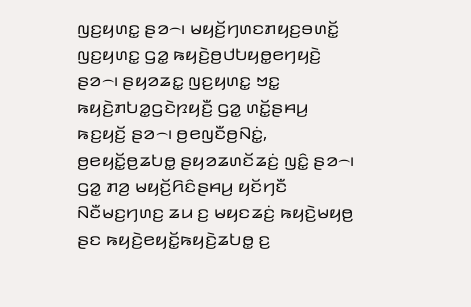ꤜꤢ꤬ꤟꤛꤢ꤭ ꤔꤤ꤮꤯ ꤗꤟꤢꤩ꤬ꤚꤛꤢꤊꤟꤢ꤬ꤋꤛꤢꤩ꤭ ꤜꤢ꤬ꤟꤛꤢ꤭ ꤞꤤ꤭ ꤒꤟꤢꤧ꤬ꤥ꤬ꤓꤝꤟꤥ꤭ꤕꤚꤟꤢꤧ꤬ ꤔꤤ꤮꤯ ꤔꤟꤤꤘꤢ꤭ ꤜꤢ꤬ꤟꤛꤢ꤭ ꤠꤢ꤭ ꤒꤟꤢꤧ꤬ꤊꤝꤤ꤭ꤞꤢꤧꤐꤟꤢꤪ꤬ ꤞꤤ꤭ ꤛꤢꤩ꤭ꤔꤌꤣ꤬ ꤒꤢ꤬ꤟꤢꤩ꤬ ꤔꤤ꤮꤯ ꤥ꤬ꤕꤜꤢꤪꤥ꤬ꤡꤢꤦ꤭, ꤥ꤬ꤕꤟꤢꤩ꤭ꤥ꤬ꤘꤝꤥ꤭ ꤔꤟꤤꤘꤛꤢꤩꤘꤢꤦ꤬ ꤜꤢꤨ꤭ ꤔꤤ꤮꤯ ꤞꤤ꤭ ꤊꤤ꤬ ꤗꤟꤢꤩ꤬ꤖꤢꤨꤔꤌꤣ꤬ ꤟꤢꤩꤚꤢꤪ ꤡꤢꤪꤗꤢ꤬ꤚꤛꤢ꤬ ꤘꤣ ꤢ꤬ ꤗꤟꤢꤘꤢꤦ꤬ ꤒꤟꤢꤧ꤬ꤗꤟꤥ꤬ ꤔꤢ ꤒꤟꤢꤧ꤬ꤕꤟꤢꤩ꤭ꤒꤟꤢꤧ꤬ꤘꤝꤥ꤭ ꤢ꤬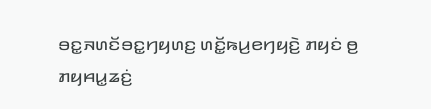ꤋꤢ꤭ꤏꤛꤢꤩꤋꤢ꤭ꤚꤟꤛꤢ꤬ ꤛꤢꤩ꤭ꤒꤣ꤬ꤕꤚꤟꤢꤧ꤬ ꤊꤟꤢꤦ ꤥ꤬ ꤊꤟꤌꤣ꤭ꤘꤢꤦ꤬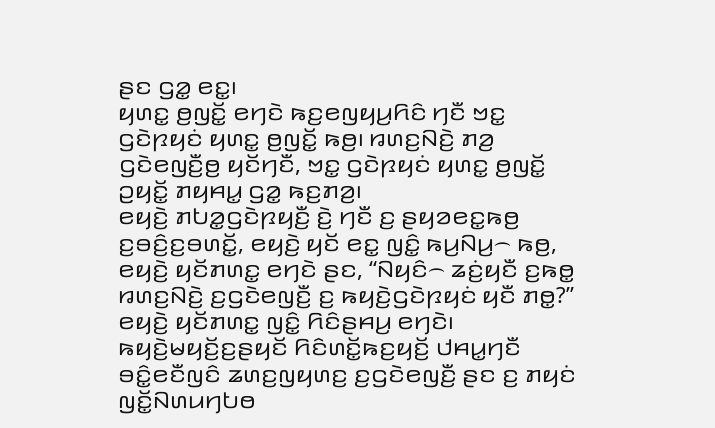ꤔꤢ ꤞꤤ꤭ ꤕꤢ꤭꤯
ꤟꤛꤢ꤭ ꤥ꤬ꤜꤢꤩ꤭ ꤕꤚꤢꤧ ꤒꤢ꤬ꤕꤜꤟꤣ꤬ꤖꤢꤨ ꤚꤢꤪ ꤠꤢ꤭ ꤞꤢꤧꤐꤟꤢꤦ ꤟꤛꤢ꤭ ꤥ꤬ꤜꤢꤩ꤭ ꤒꤥ꤬꤯ ꤙꤛꤢ꤬ꤡꤢꤧ꤬ ꤊꤤ꤬ ꤞꤢꤧꤕꤜꤢꤪ꤬ꤥ꤬ ꤟꤢꤩꤚꤢꤪ, ꤠꤢ꤭ ꤞꤢꤧꤐꤟꤢꤦ ꤟꤛꤢ꤭ ꤥ꤬ꤜꤢꤩ꤭ ꤑꤟꤢꤩ꤭ ꤊꤟꤌꤣ꤭ ꤞꤤ꤭ ꤒꤢ꤬ꤊꤤ꤬꤯
ꤕꤟꤢꤧ꤬ ꤊꤝꤤ꤭ꤞꤢꤧꤐꤟꤢꤪ꤬ ꤢꤧ꤬ ꤚꤢꤪ ꤢ꤬ ꤔꤟꤤꤕꤢ꤭ꤒꤥ꤬ ꤢ꤬ꤋꤢꤨ꤬ꤢ꤬ꤋꤛꤢꤩ꤭, ꤕꤟꤢꤧ꤬ ꤟꤢꤩ ꤕꤢ꤭ ꤜꤢꤨ꤭ ꤒꤣ꤬ꤡꤣ꤬꤮ ꤒꤥ꤬, ꤕꤟꤢꤧ꤬ ꤟꤢꤩꤊꤛꤢ꤭ ꤕꤚꤢꤧ ꤔꤢ, “ꤡꤟꤢꤨ꤮ ꤘꤢꤦ꤬ꤟꤢꤪ ꤢ꤬ꤒꤥ꤭ ꤙꤛꤢ꤬ꤡꤢꤧ꤬ ꤢ꤬ꤞꤢꤧꤕꤜꤢꤪ꤬ ꤢ꤬ ꤒꤟꤢꤧ꤬ꤞꤢꤧꤐꤟꤢꤦ ꤟꤢꤪ ꤊꤥ꤭?” ꤕꤟꤢꤧ꤬ ꤟꤢꤩꤊꤛꤢ꤭ ꤜꤢꤨ꤭ ꤖꤢꤨꤔꤌꤣ꤬ ꤕꤚꤢꤧ꤯
ꤒꤟꤢꤧ꤬ꤗꤟꤢꤩ꤬ꤢ꤬ꤔꤟꤢꤩ ꤖꤢꤨꤛꤢꤩ꤭ꤒꤢ꤬ꤟꤢꤩ꤬ ꤓꤌꤣ꤭ꤚꤢꤪ ꤋꤢꤨ꤭ꤕꤢꤪꤜꤢꤨ ꤘꤛꤢ꤬ꤜꤟꤛꤢ꤬ ꤢ꤬ꤞꤢꤧꤕꤜꤢꤪ꤬ ꤔꤢ ꤢ꤬ ꤊꤟꤢꤦ ꤜꤢꤩ꤭ꤡꤛꤣꤚꤝꤥ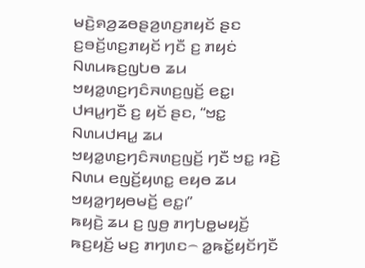ꤗꤢꤧ꤬ꤎꤤ꤬ꤘꤥꤔꤤ꤬ꤛꤢ꤬ꤊꤟꤢꤩ ꤔꤢ ꤢ꤬ꤋꤢꤩ꤬ꤛꤢ꤬ꤊꤟꤢꤩ ꤚꤢꤪ ꤢ꤬ ꤊꤟꤢꤦ ꤡꤛꤣꤒꤢ꤬ꤜꤝꤥ ꤘꤣ ꤠꤟꤤ꤭ꤛꤢ꤬ꤚꤢꤨꤏꤛꤢ꤬ꤜꤢꤩ꤬ ꤕꤢ꤭꤯ ꤓꤌꤣ꤭ꤚꤢꤪ ꤢ꤬ ꤟꤢꤩ ꤔꤢ, “ꤠꤢ꤭ ꤡꤛꤣꤓꤌꤣ꤭ ꤘꤣ ꤠꤟꤤ꤭ꤛꤢ꤬ꤚꤢꤨꤏꤛꤢ꤬ꤜꤢꤩ꤬ ꤚꤢꤪ ꤠꤢ꤭ ꤙꤢꤧ꤬ ꤡꤛꤣ ꤕꤜꤢꤩ꤬ꤟꤛꤢ꤭ ꤕꤟꤥ ꤘꤣ ꤠꤟꤤ꤭ꤚꤟꤥꤗꤢꤩ꤬ ꤕꤢ꤭꤯”
ꤒꤟꤢꤧ꤬ ꤘꤣ ꤢ꤬ ꤜꤥ꤬ ꤊꤚꤝꤥ꤭ꤗꤟꤢꤩ꤬ ꤒꤢ꤬ꤟꤢꤩ꤬ ꤗꤢ꤬ ꤊꤚꤛꤢ꤮ ꤤ꤭ꤒꤢꤩ꤭ꤟꤢꤩꤚꤢꤪ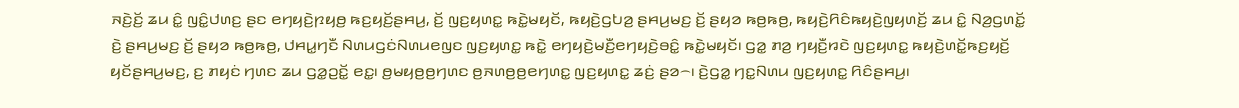ꤏꤢꤧ꤬ꤢꤩ꤬ ꤘꤣ ꤢꤨ꤭ ꤜꤢꤨ꤭ꤓꤛꤢ꤬ ꤔꤢ ꤕꤚꤟꤢꤧ꤬ꤐꤟꤥ꤬ ꤒꤢ꤬ꤟꤢꤩ꤬ꤔꤌꤣ꤬, ꤢꤩ꤬ ꤜꤢ꤬ꤟꤛꤢ꤭ ꤒꤢꤧ꤭ꤗꤟꤢꤩ, ꤒꤟꤢꤧ꤬ꤞꤝꤤ꤬ ꤔꤌꤣ꤬ꤗꤢ꤬ ꤢꤩ꤬ ꤔꤟꤤ ꤒꤥ꤬ꤒꤥ꤬, ꤒꤟꤢꤧ꤬ꤖꤢꤨꤒꤟꤢꤧ꤬ꤜꤟꤛꤢꤩ꤬ ꤘꤣ ꤢꤨ꤭ ꤡꤤ꤬ꤞꤛꤢꤩ꤭ ꤢꤧ꤬ ꤔꤌꤣ꤬ꤗꤢ꤬ ꤢꤩ꤬ ꤔꤟꤤ ꤒꤥ꤬ꤒꤥ꤬, ꤓꤌꤣ꤭ꤚꤢꤪ ꤡꤛꤣꤞꤢꤦꤡꤛꤣꤕꤜꤢ ꤜꤢ꤬ꤟꤛꤢ꤭ ꤒꤢꤧ꤭ ꤕꤚꤟꤢꤧ꤬ꤗꤢꤪ꤬ꤕꤚꤟꤢꤧ꤬ꤋꤢꤨ꤭ ꤒꤢꤧ꤭ꤗꤟꤢꤩ꤯ ꤞꤤ꤭ ꤊꤤ꤬ ꤚꤟꤢꤪ꤬ꤙꤢꤧ ꤜꤢ꤬ꤟꤛꤢ꤭ ꤒꤟꤢꤧ꤬ꤛꤢꤩ꤭ꤒꤢ꤬ꤟꤢꤩ꤬ ꤟꤢꤩꤔꤌꤣ꤬ꤗꤢ꤬, ꤢ꤬ ꤊꤟꤢꤦ ꤚꤛꤢ ꤘꤣ ꤞꤤ꤭ꤑꤢꤩ꤭ ꤕꤢ꤭꤯ ꤥ꤬ꤗꤟꤥ꤬ꤥ꤬ꤚꤛꤢ ꤥ꤬ꤏꤛꤥ꤬ꤥ꤬ꤕꤚꤛꤢ꤭ ꤜꤢ꤬ꤟꤛꤢ꤭ ꤘꤢꤦ꤬ ꤔꤤ꤮꤯ ꤢꤧ꤬ꤞꤤ꤭ ꤚꤢ꤭ꤡꤛꤣ ꤜꤢ꤬ꤟꤛꤢ꤭ ꤖꤢꤨꤔꤌꤣ꤬꤯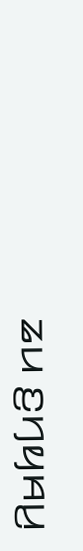ꤘꤣ ꤢ꤬ꤚꤟꤌꤣ꤬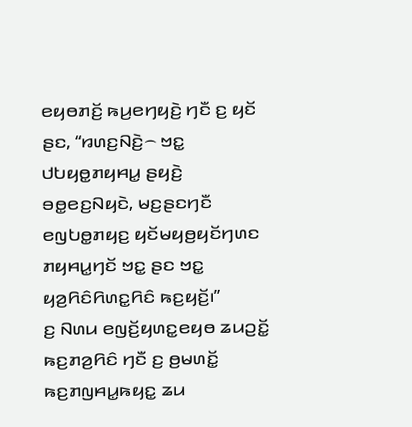ꤕꤟꤥꤊꤢꤩ꤬ ꤒꤣ꤬ꤕꤚꤟꤢꤧ꤬ ꤚꤢꤪ ꤢ꤬ ꤟꤢꤩ ꤔꤢ, “ꤙꤛꤢ꤬ꤡꤢꤧ꤬꤮ ꤠꤢ꤭ ꤓꤝꤟꤥ꤭ꤊꤟꤌꤣ꤭ ꤔꤟꤢꤧ꤬ ꤋꤥ꤭ꤕꤢ꤬ꤡꤟꤢꤧ, ꤗꤢ꤬ꤔꤢꤚꤢꤪ ꤕꤜꤝꤥ꤭ꤊꤟꤢ꤬ ꤟꤢꤩꤗꤟꤥ꤬ꤟꤢꤩꤚꤛꤢ ꤊꤟꤌꤣ꤭ꤚꤢꤩ ꤠꤢ꤭ ꤔꤢ ꤠꤢ꤭ ꤟꤤ꤬ꤖꤢꤨꤖꤛꤢ꤭ꤖꤢꤨ ꤒꤢ꤬ꤟꤢꤩ꤬꤯”
ꤢ꤬ ꤡꤛꤣ ꤕꤜꤢꤩ꤬ꤟꤛꤢ꤭ꤕꤟꤥ ꤘꤣꤑꤢꤩ꤭ ꤒꤢ꤬ꤊꤤ꤬ꤖꤢꤨ ꤚꤢꤪ ꤢ꤬ ꤥ꤬ꤗꤛꤢꤩ꤭ ꤒꤢ꤬ꤊꤜꤌꤣ꤭ꤒꤟꤢ꤭ ꤘꤣ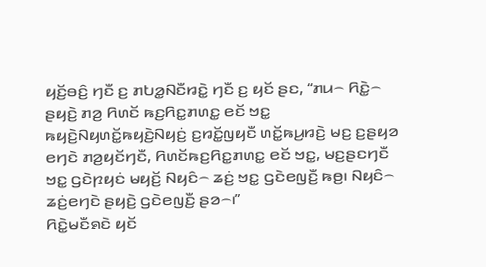ꤟꤢꤩ꤬ꤋꤢꤨ꤬ ꤚꤢꤪ ꤢ꤬ ꤊꤝꤤ꤭ꤡꤢꤪꤙꤢꤧ꤭ ꤚꤢꤪ ꤢ꤬ ꤟꤢꤩ ꤔꤢ, “ꤊꤣ꤮ ꤖꤢꤧ꤭꤮ ꤔꤟꤢꤧ꤬ ꤊꤤ꤬ ꤖꤛꤢꤩ ꤒꤢ꤬ꤖꤢ꤭ꤊꤛꤢ꤭ ꤕꤢꤩ ꤠꤢ꤭ ꤒꤟꤢꤧ꤬ꤡꤟꤛꤢꤩ꤭ꤒꤟꤢꤧ꤬ꤡꤟꤢꤦ꤬ ꤢ꤬ꤙꤢꤩ꤭ꤜꤟꤢꤪ ꤛꤢꤩ꤭ꤒꤣ꤬ꤙꤢꤧ꤬ ꤗꤢ꤬ ꤢ꤬ꤔꤟꤤ ꤕꤚꤢꤧ ꤊꤤ꤬ꤟꤢꤩꤚꤢꤪ, ꤖꤛꤢꤩꤒꤢ꤬ꤖꤢ꤭ꤊꤛꤢ꤭ ꤕꤢꤩ ꤠꤢ꤭, ꤗꤢ꤬ꤔꤢꤚꤢꤪ ꤠꤢ꤭ ꤞꤢꤧꤐꤟꤢꤦ ꤗꤟꤢꤩ꤬ ꤡꤟꤢꤨ꤮ ꤘꤢꤦ꤬ ꤠꤢ꤭ ꤞꤢꤧꤕꤜꤢꤪ꤬ ꤒꤥ꤬꤯ ꤡꤟꤢꤨ꤮ ꤘꤢꤦ꤬ꤕꤚꤢꤧ ꤔꤟꤢꤧ꤬ ꤞꤢꤧꤕꤜꤢꤪ꤬ ꤔꤤ꤮꤯”
ꤖꤢꤧ꤭ꤗꤢꤪꤎꤢꤧ ꤟꤢꤩ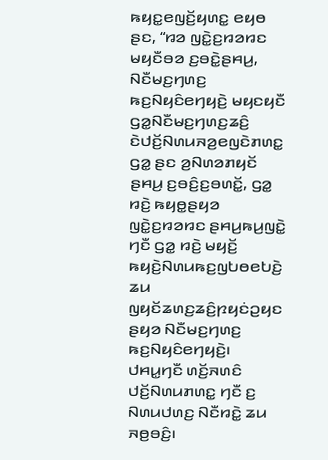ꤒꤟꤢ꤭ꤕꤜꤢꤩ꤬ꤟꤛꤢ꤭ ꤕꤟꤥ ꤔꤢ, “ꤙꤤ ꤜꤢꤧ꤭ꤢ꤬ꤙꤤꤙꤢ ꤗꤟꤢꤪꤋꤤ ꤢ꤬ꤋꤢꤧ꤭ꤔꤌꤣ꤬, ꤡꤢꤪꤗꤢ꤬ꤚꤛꤢ꤬ ꤒꤢ꤬ꤡꤟꤢꤨꤕꤚꤟꤢꤧ꤬ ꤗꤟꤢꤟꤢꤪ ꤞꤤ꤭ꤡꤢꤪꤗꤢ꤬ꤚꤛꤢ꤬ꤘꤢꤨ꤬ ꤢꤧꤓꤢꤩ꤬ꤡꤛꤣꤏꤤ꤬ꤕꤜꤢꤧꤊꤛꤢ꤭ ꤞꤤ꤭ ꤔꤢ ꤤ꤬ꤡꤛꤤꤊꤟꤢꤩ ꤔꤌꤣ꤬ ꤢ꤬ꤋꤢꤨ꤬ꤢ꤬ꤋꤛꤢꤩ꤭, ꤞꤤ꤭ ꤙꤢꤧ꤬ ꤒꤟꤥ꤭ꤔꤟꤤ ꤜꤢꤧ꤭ꤢ꤬ꤙꤤꤙꤢ ꤔꤌꤣ꤬ꤒꤣ꤬ꤜꤢꤧ꤭ ꤚꤢꤪ ꤞꤤ꤭ ꤙꤢꤧ꤬ ꤗꤟꤢꤩ꤬ ꤒꤟꤢꤧ꤬ꤡꤛꤣꤒꤢ꤬ꤜꤝꤥꤕꤝꤢꤧ꤬ ꤘꤣ ꤜꤟꤢꤩꤘꤛꤢ꤬ꤘꤢꤨ꤬ꤐꤟꤢꤦꤑꤟꤢ ꤔꤟꤤ ꤡꤢꤪꤗꤢ꤬ꤚꤛꤢ꤬ ꤒꤢ꤬ꤡꤟꤢꤨꤕꤚꤟꤢꤧ꤬꤯
ꤓꤌꤣ꤭ꤚꤢꤪ ꤛꤢꤩ꤬ꤏꤛꤢꤨ ꤓꤢꤩ꤬ꤡꤛꤣꤊꤛꤢ꤭ ꤚꤢꤪ ꤢ꤬ ꤡꤛꤣꤓꤛꤢ꤬ ꤡꤢꤪꤙꤢꤧ꤭ ꤘꤣ ꤏꤥ꤬ꤋꤢꤨ꤬꤯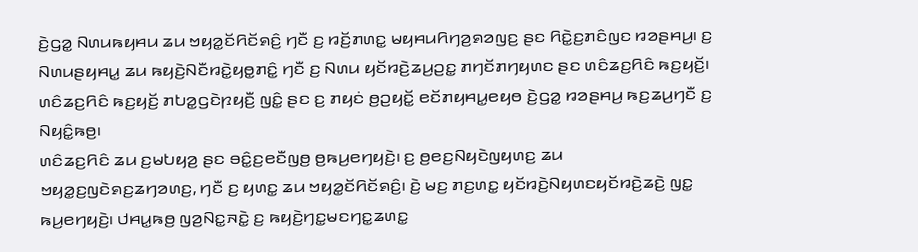ꤢꤧ꤬ꤞꤤ꤭ ꤡꤛꤣꤒꤟꤌꤣ ꤘꤣ ꤠꤟꤤ꤭ꤢꤩꤖꤢꤩꤎꤢꤨ꤬ ꤚꤢꤪ ꤢ꤬ ꤙꤢꤩ꤬ꤊꤛꤢ꤭ ꤗꤟꤌꤣꤖꤚꤤ꤬ꤎꤤꤜꤢ꤬ ꤔꤢ ꤖꤢꤧ꤭ꤢ꤬ꤊꤢꤨꤜꤢ ꤙꤤꤔꤌꤣ꤬꤯ ꤢ꤬ ꤡꤛꤣꤔꤟꤌꤣ꤭ ꤘꤣ ꤒꤟꤢꤧ꤬ꤡꤢꤪꤙꤢꤧ꤭ꤟꤥ꤭ꤊꤢꤨ꤭ ꤚꤢꤪ ꤢ꤬ ꤡꤛꤣ ꤟꤢꤩꤙꤢꤧ꤬ꤘꤣ꤬ꤑꤢ꤭ ꤊꤚꤢꤩꤊꤚꤟꤛꤢ ꤔꤢ ꤛꤢꤨꤘꤢ꤬ꤖꤢꤨ ꤒꤢ꤬ꤟꤢꤩ꤬꤯
ꤛꤢꤨꤘꤢ꤬ꤖꤢꤨ ꤒꤢ꤬ꤟꤢꤩ꤬ ꤊꤝꤤ꤭ꤞꤢꤧꤐꤟꤢꤪ꤬ ꤜꤢꤨ꤭ ꤔꤢ ꤢ꤬ ꤊꤟꤢꤦ ꤥ꤬ꤑꤟꤢꤩ꤭ ꤕꤢꤩꤊꤟꤌꤣ꤭ꤕꤟꤥ ꤢꤧ꤬ꤞꤤ꤭ ꤙꤤꤔꤌꤣ꤬ ꤒꤢ꤬ꤘꤣ꤬ꤚꤢꤪ ꤢ꤬ ꤡꤟꤢꤨ꤭ꤒꤥ꤬꤯
ꤛꤢꤨꤘꤢ꤬ꤖꤢꤨ ꤘꤣ ꤢ꤬ꤗꤝꤟꤤ꤬ ꤔꤢ ꤋꤢꤨ꤭ꤢ꤬ꤕꤢꤪꤜꤥ꤬ ꤥ꤬ꤒꤣ꤬ꤕꤚꤟꤢꤧ꤬꤯ ꤢ꤬ ꤥ꤬ꤕꤢ꤬ꤡꤟꤢꤧꤜꤟꤛꤢ꤬ ꤘꤣ ꤠꤟꤤ꤭ꤢ꤬ꤜꤢꤧꤎꤢ꤬ꤘꤚꤤꤛꤢ꤬, ꤚꤢꤪ ꤢ꤬ ꤟꤛꤢ꤭ ꤘꤣ ꤠꤟꤤ꤭ꤢꤩꤖꤢꤩꤎꤢꤨ꤬꤯ ꤢꤧ꤬ ꤗꤢ꤬ ꤊꤢ꤬ꤛꤢ꤭ ꤟꤢꤩꤙꤢꤧ꤬ꤡꤟꤛꤢꤟꤢꤩꤙꤢꤧ꤬ꤘꤢꤧ꤬ ꤜꤢ꤭ ꤒꤣ꤬ꤕꤚꤟꤢꤧ꤬꤯ ꤓꤌꤣ꤭ꤒꤥ꤬ ꤜꤤ꤬ꤡꤢ꤭ꤏꤢꤧ꤭ ꤢ꤬ ꤒꤟꤢꤧ꤬ꤚꤢ꤭ꤗꤢꤚꤢ꤭ꤘꤛꤢ꤭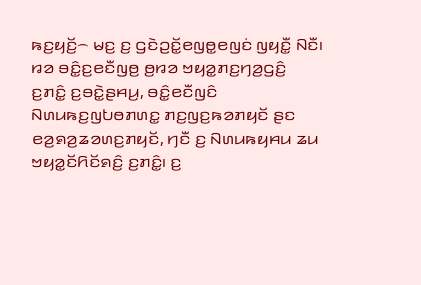ꤒꤢ꤬ꤟꤢꤩ꤬꤮ ꤗꤢ꤬ ꤢ꤬ ꤞꤢꤧꤑꤢꤩ꤭ꤕꤜꤥ꤭ꤕꤜꤢꤦ ꤜꤟꤢꤪ꤭ ꤡꤢꤪ꤯
ꤙꤤ ꤋꤢꤨ꤭ꤢ꤬ꤕꤢꤪꤜꤥ꤬ ꤥ꤬ꤙꤤ ꤠꤟꤤ꤭ꤊꤢ꤬ꤚꤤ꤬ꤞꤢꤨ꤬ ꤢ꤬ꤊꤢꤨ꤭ ꤢ꤬ꤋꤢꤧ꤭ꤔꤌꤣ꤬, ꤋꤢꤨ꤭ꤕꤢꤪꤜꤢꤨ ꤡꤛꤣꤒꤢ꤬ꤜꤝꤥꤊꤛꤢ꤭ ꤊꤢ꤬ꤜꤢ꤬ꤒꤤꤊꤟꤢꤩ ꤔꤢ ꤕꤤ꤬ꤎꤤ꤬ꤘꤤꤛꤢ꤬ꤊꤟꤢꤩ, ꤚꤢꤪ ꤢ꤬ ꤡꤛꤣꤒꤟꤌꤣ ꤘꤣ ꤠꤟꤤ꤭ꤢꤩꤖꤢꤩꤎꤢꤨ꤬ ꤢ꤬ꤊꤢꤨ꤭꤯ ꤢ꤬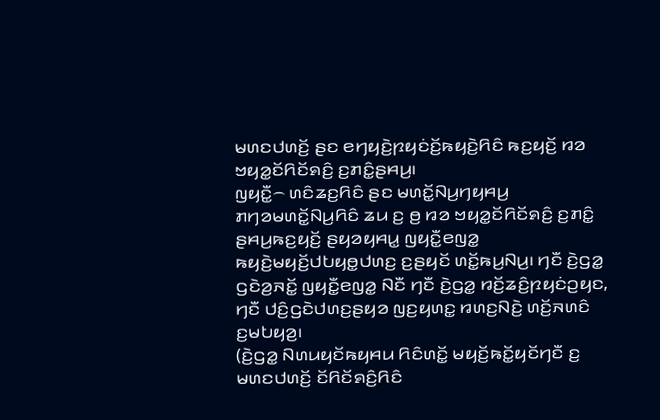ꤗꤛꤢꤓꤛꤢꤩ꤬ ꤔꤢ ꤕꤚꤟꤢꤧ꤬ꤐꤟꤢꤦꤢꤩ꤬ꤒꤟꤢꤧ꤬ꤖꤢꤨ ꤒꤢ꤬ꤟꤢꤩ꤬ ꤙꤤ ꤠꤟꤤ꤭ꤢꤩꤖꤢꤩꤎꤢꤨ꤬ ꤢ꤬ꤊꤢꤨ꤭ꤔꤌꤣ꤬꤯
ꤜꤟꤢꤪ꤭꤮ ꤛꤢꤨꤘꤢ꤬ꤖꤢꤨ ꤔꤢ ꤗꤛꤢꤩ꤭ꤡꤣ꤬ꤚꤟꤌꤣ꤬ ꤊꤚꤤꤗꤛꤢꤩ꤭ꤡꤣ꤬ꤖꤢꤨ ꤘꤣ ꤢ꤬ ꤥ꤬ ꤙꤤ ꤠꤟꤤ꤭ꤢꤩꤖꤢꤩꤎꤢꤨ꤬ ꤢ꤬ꤊꤢꤨ꤭ ꤔꤌꤣ꤬ꤒꤢ꤬ꤟꤢꤩ꤬ ꤔꤟꤤꤟꤌꤣ꤭ ꤜꤟꤢꤪ꤭ꤕꤜꤤ꤭ ꤒꤟꤢꤧ꤬ꤗꤟꤢꤩ꤬ꤓꤝꤟꤥ꤭ꤓꤛꤢ꤬ ꤢ꤬ꤔꤟꤢꤩ ꤛꤢꤩ꤭ꤒꤣ꤬ꤡꤣ꤬꤯ ꤚꤢꤪ ꤢꤧ꤬ꤞꤤ꤭ ꤞꤢꤧꤤ꤬ꤏꤢꤩ꤭ ꤜꤟꤢꤪ꤭ꤕꤜꤤ꤭ ꤡꤢꤪ ꤚꤢꤪ ꤢꤧ꤬ꤞꤤ꤭ ꤙꤢꤩ꤬ꤘꤢꤨ꤬ꤐꤟꤢꤦꤑꤟꤢ, ꤚꤢꤪ ꤓꤢꤨ꤬ꤞꤢꤧꤓꤛꤢ꤬ꤔꤟꤤ ꤜꤢ꤬ꤟꤛꤢ꤭ ꤙꤛꤢ꤬ꤡꤢꤧ꤬ ꤛꤢꤩ꤬ꤏꤛꤢꤨ ꤢ꤬ꤗꤝꤟꤤ꤬꤯
(ꤢꤧ꤬ꤞꤤ꤭ ꤡꤛꤣꤟꤢꤩꤒꤟꤌꤣ ꤖꤢꤨꤛꤢꤩ꤭ ꤗꤟꤢꤩ꤬ꤒꤢꤩ꤭ꤟꤢꤩꤚꤢꤪ ꤢ꤬ ꤗꤛꤢꤓꤛꤢꤩ꤬ ꤢꤩꤖꤢꤩꤎꤢꤨ꤬ꤖꤢꤨ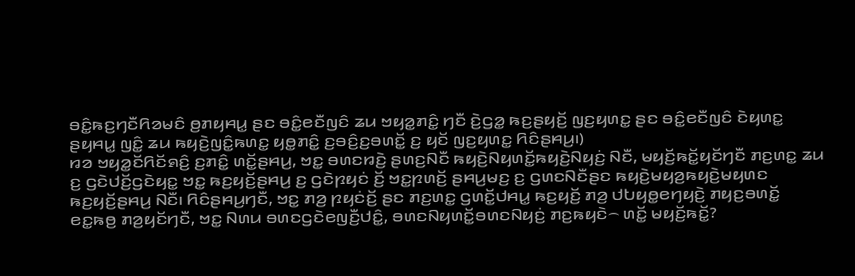ꤋꤢꤨ꤭ꤒꤢ꤬ꤚꤢꤪꤖꤤꤗꤢꤨ ꤥ꤬ꤊꤟꤌꤣ꤭ ꤔꤢ ꤋꤢꤨ꤭ꤕꤢꤪꤜꤢꤨ ꤘꤣ ꤠꤟꤤ꤭ꤊꤢꤨ꤭ ꤚꤢꤪ ꤢꤧ꤬ꤞꤤ꤭ ꤒꤢ꤬ꤔꤟꤢꤩ꤬ ꤜꤢ꤬ꤟꤛꤢ꤭ ꤔꤢ ꤋꤢꤨ꤭ꤕꤢꤪꤜꤢꤨ ꤢꤧꤟꤛꤢ꤭ ꤔꤟꤌꤣ꤭ ꤜꤢꤨ꤭ ꤘꤣ ꤒꤟꤢꤧ꤬ꤜꤢꤨ꤭ꤒꤛꤢ꤭ ꤟꤥ꤭ꤊꤢꤨ꤭ ꤢ꤬ꤋꤢꤨ꤬ꤢ꤬ꤋꤛꤢꤩ꤭ ꤢ꤬ ꤟꤢꤩ ꤜꤢ꤬ꤟꤛꤢ꤭ ꤖꤢꤨꤔꤌꤣ꤬꤯)
ꤙꤤ ꤠꤟꤤ꤭ꤢꤩꤖꤢꤩꤎꤢꤨ꤬ ꤢ꤬ꤊꤢꤨ꤭ ꤛꤢꤩ꤭ꤔꤌꤣ꤬, ꤠꤢ꤭ ꤋꤛꤢꤙꤢꤧ꤬ ꤔꤛꤢ꤬ꤡꤢꤪ ꤒꤟꤢꤧ꤬ꤡꤟꤛꤢꤩ꤭ꤒꤟꤢꤧ꤬ꤡꤟꤢꤦ꤬ ꤡꤢꤪ, ꤗꤟꤢꤩ꤬ꤒꤢꤩ꤭ꤟꤢꤩꤚꤢꤪ ꤊꤢ꤬ꤛꤢ꤭ ꤘꤣ ꤢ꤬ ꤞꤢꤧꤓꤢꤩ꤬ꤞꤢꤧꤟꤢ꤭ ꤠꤢ꤭ ꤒꤢ꤬ꤟꤢꤩ꤬ꤔꤌꤣ꤬ ꤢ꤬ ꤞꤢꤧꤐꤟꤢꤦ ꤢꤩ꤬ ꤠꤢ꤭ꤐꤛꤢꤩ꤬ ꤔꤌꤣ꤬ꤗꤢ꤬ ꤢ꤬ ꤞꤛꤢꤡꤢꤪꤔꤢ ꤒꤟꤢꤧ꤬ꤗꤟꤤ꤬ꤒꤟꤢꤧ꤬ꤗꤟꤛꤢ ꤒꤢ꤬ꤟꤢꤩ꤬ꤔꤌꤣ꤬ ꤡꤢꤪ꤯ ꤖꤢꤨꤔꤌꤣ꤬ꤚꤢꤪ, ꤠꤢ꤭ ꤊꤤ꤬ ꤐꤟꤢꤦꤢꤩ꤬ ꤔꤢ ꤊꤢ꤬ꤛꤢ꤭ ꤞꤛꤢꤩ꤭ꤓꤌꤣ꤭ ꤒꤢ꤬ꤟꤢꤩ꤬ ꤊꤤ꤬ ꤓꤝꤟꤥ꤭ꤕꤚꤟꤢꤧ꤬ ꤊꤟꤢ꤬ꤋꤛꤢꤩ꤭ ꤕꤢ꤭ꤒꤥ꤬ ꤊꤤ꤬ꤟꤢꤩꤚꤢꤪ, ꤠꤢ꤭ ꤡꤛꤣ ꤋꤛꤢꤞꤢꤧꤕꤜꤢꤪ꤬ꤓꤢꤨ꤭, ꤋꤛꤢꤡꤟꤛꤢꤩ꤭ꤋꤛꤢꤡꤟꤢꤦ꤬ ꤊꤢ꤬ꤒꤟꤢꤧ꤮ ꤛꤢꤩ꤭ ꤗꤟꤢꤩ꤬ꤒꤢꤩ꤭?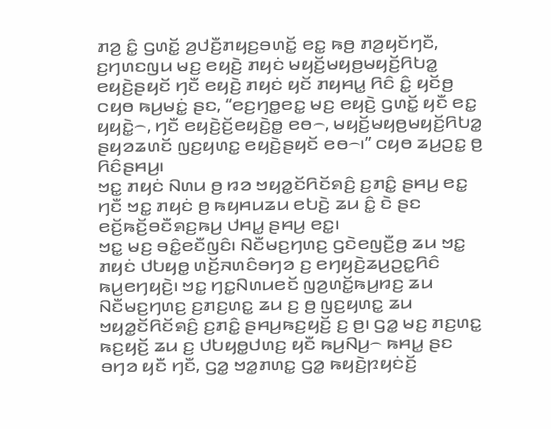ꤊꤤ꤬ ꤢꤨ꤭ ꤞꤛꤢꤩ꤭ ꤤ꤬ꤓꤢꤪ꤬ꤊꤟꤢ꤬ꤋꤛꤢꤩ꤭ ꤕꤢ꤭ ꤒꤥ꤬ ꤊꤤ꤬ꤟꤢꤩꤚꤢꤪ, ꤢ꤬ꤚꤛꤢꤜꤣ ꤗꤢ꤬ ꤕꤟꤢꤧ꤬ ꤊꤟꤢꤦ ꤗꤟꤢꤩ꤬ꤗꤟꤥ꤬ꤗꤟꤢꤩ꤬ꤖꤝꤤ꤭ ꤕꤟꤢꤧ꤬ꤔꤟꤢꤩ ꤚꤢꤪ ꤕꤟꤢꤧ꤬ ꤊꤟꤢꤦ ꤟꤢꤩ ꤊꤟꤌꤣ꤭ ꤖꤢꤨ ꤢꤨ꤭ ꤟꤢꤩꤥ꤬ ꤍꤟꤥ ꤒꤣ꤬ꤗꤢꤦ꤭ ꤔꤢ, “ꤕꤢ꤬ꤚꤥ꤭ꤕꤢ꤭ ꤗꤢ꤬ ꤕꤟꤢꤧ꤬ ꤞꤛꤢꤩ꤭ ꤟꤢꤪ ꤕꤢ꤭ ꤟꤟꤢꤧ꤭꤮, ꤚꤢꤪ ꤕꤟꤢꤧ꤬ꤢꤩ꤬ꤕꤟꤢꤧ꤬ꤥ꤭ ꤕꤥ꤮, ꤗꤟꤢꤩ꤬ꤗꤟꤥ꤬ꤗꤟꤢꤩ꤬ꤖꤝꤤ꤭ ꤔꤟꤤꤘꤛꤢꤩ ꤜꤢ꤬ꤟꤛꤢ꤭ ꤕꤟꤢꤧ꤬ꤔꤟꤢꤩ ꤕꤥ꤮꤯” ꤍꤟꤥ ꤘꤣ꤬ꤑꤢ꤭ ꤥ꤬ ꤖꤢꤨꤔꤌꤣ꤬꤯
ꤠꤢ꤭ ꤊꤟꤢꤦ ꤡꤛꤣ ꤥ꤬ ꤙꤤ ꤠꤟꤤ꤭ꤢꤩꤖꤢꤩꤎꤢꤨ꤬ ꤢ꤬ꤊꤢꤨ꤭ ꤔꤌꤣ꤬ ꤕꤢ꤭ ꤚꤢꤪ ꤠꤢ꤭ ꤊꤟꤢꤦ ꤥ꤬ ꤒꤟꤌꤣꤘꤣ ꤕꤝꤢꤧ꤬ ꤘꤣ ꤢꤨ꤭ ꤢꤧ ꤔꤢ ꤕꤢꤩ꤬ꤒꤢꤩ꤬ꤋꤢꤪꤎꤢ꤬ꤒꤣ꤬ ꤓꤌꤣ꤭ ꤔꤌꤣ꤬ ꤕꤢ꤭꤯
ꤠꤢ꤭ ꤗꤢ꤬ ꤋꤢꤨ꤭ꤕꤢꤪꤜꤢꤨ꤯ ꤡꤢꤪꤗꤢ꤬ꤚꤛꤢ꤬ ꤞꤢꤧꤕꤜꤢꤪ꤬ꤥ꤬ ꤘꤣ ꤠꤢ꤭ ꤊꤟꤢꤦ ꤓꤝꤟꤥ꤭ ꤛꤢꤩ꤬ꤏꤛꤢꤨꤋꤚꤤ ꤢ꤬ ꤕꤚꤟꤢꤧ꤬ꤘꤣ꤬ꤑꤢ꤭ꤖꤢꤨ ꤒꤣ꤬ꤕꤚꤟꤢꤧ꤬꤯ ꤠꤢ꤭ ꤚꤢ꤭ꤡꤛꤣꤕꤢꤩ ꤜꤤ꤬ꤛꤢꤩ꤭ꤒꤣ꤬ꤙꤢ꤬ ꤘꤣ ꤡꤢꤪꤗꤢ꤬ꤚꤛꤢ꤬ ꤢ꤬ꤊꤢ꤬ꤛꤢ꤭ ꤘꤣ ꤢ꤬ ꤥ꤬ ꤜꤢ꤬ꤟꤛꤢ꤭ ꤘꤣ ꤠꤟꤤ꤭ꤢꤩꤖꤢꤩꤎꤢꤨ꤬ ꤢ꤬ꤊꤢꤨ꤭ ꤔꤌꤣ꤬ꤒꤢ꤬ꤟꤢꤩ꤬ ꤢ꤬ ꤥ꤬꤯ ꤞꤤ꤭ ꤗꤢ꤬ ꤊꤢ꤬ꤛꤢ꤭ ꤒꤢ꤬ꤟꤢꤩ꤬ ꤘꤣ ꤢ꤬ ꤓꤝꤟꤥ꤭ꤓꤛꤢ꤬ ꤟꤢꤪ ꤒꤣ꤬ꤡꤣ꤬꤮ ꤒꤌꤣ꤭ ꤔꤢ ꤋꤚꤤ ꤟꤢꤪ ꤚꤢꤪ, ꤞꤤ꤭ ꤠꤤ꤭ꤊꤛꤢ꤭ ꤞꤤ꤭ ꤒꤟꤢꤧ꤬ꤐꤟꤢꤦꤢꤩ꤬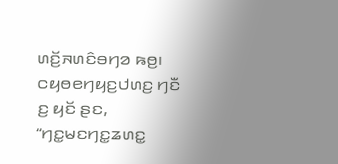ꤛꤢꤩ꤬ꤏꤛꤢꤨꤋꤚꤤ ꤒꤥ꤬꤯
ꤍꤟꤥꤕꤚꤟꤢ꤬ꤓꤛꤢ꤬ ꤚꤢꤪ ꤢ꤬ ꤟꤢꤩ ꤔꤢ, “ꤚꤢ꤭ꤗꤢꤚꤢ꤭ꤘꤛꤢ꤭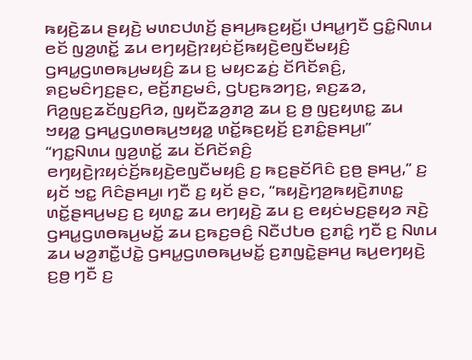ꤒꤟꤢꤧ꤬ꤘꤣ ꤔꤟꤢꤧ꤬ ꤗꤛꤢꤓꤛꤢꤩ꤬ ꤔꤌꤣ꤬ꤒꤢ꤬ꤟꤢꤩ꤬꤯ ꤓꤌꤣ꤭ꤚꤢꤪ ꤞꤢꤨ꤭ꤡꤛꤣ ꤕꤢꤩ ꤜꤤ꤬ꤛꤢꤩ꤭ ꤘꤣ ꤕꤚꤟꤢꤧ꤬ꤐꤟꤢꤦꤢꤩ꤬ꤒꤟꤢꤧ꤬ꤕꤜꤢꤪꤗꤟꤢꤨ꤬ ꤞꤌꤣ꤭ꤞꤛꤥꤒꤣ꤬ꤗꤟꤢꤨ꤬ ꤘꤣ ꤢ꤬ ꤗꤟꤢꤘꤢꤦ꤬ ꤢꤩꤖꤢꤩꤎꤢꤨ꤬, ꤎꤢ꤬ꤗꤢꤨꤚꤢ꤬ꤔꤢ, ꤕꤢꤩ꤬ꤊꤢ꤬ꤗꤢꤨ, ꤞꤝꤢ꤬ꤒꤤꤚꤢ꤬, ꤎꤢ꤬ꤘꤤ, ꤖꤤ꤬ꤜꤢ꤬ꤘꤢꤩꤜꤢ꤬ꤖꤤ, ꤜꤟꤢꤪꤘꤤ꤬ꤊꤤ꤬ ꤘꤣ ꤢ꤬ ꤥ꤬ ꤜꤢ꤬ꤟꤛꤢ꤭ ꤘꤣ ꤠꤟꤤ꤭ ꤞꤌꤣ꤭ꤞꤛꤥꤒꤣ꤬ꤠꤟꤤ꤭ ꤛꤢꤩ꤭ꤒꤢ꤬ꤟꤢꤩ꤬ ꤢ꤬ꤊꤢꤨ꤭ꤔꤌꤣ꤬꤯”
“ꤚꤢ꤭ꤡꤛꤣ ꤜꤤ꤬ꤛꤢꤩ꤭ ꤘꤣ ꤢꤩꤖꤢꤩꤎꤢꤨ꤬ ꤕꤚꤟꤢꤧ꤬ꤐꤟꤢꤦꤢꤩ꤬ꤒꤟꤢꤧ꤬ꤕꤜꤢꤪꤗꤟꤢꤨ꤬ ꤢ꤬ ꤒꤢ꤬ꤔꤢꤩꤖꤢꤨ ꤢ꤬ꤥ꤬ ꤔꤌꤣ꤬,” ꤢ꤬ ꤟꤢꤩ ꤠꤢ꤭ ꤖꤢꤨꤔꤌꤣ꤬꤯ ꤚꤢꤪ ꤢ꤬ ꤟꤢꤩ ꤔꤢ, “ꤒꤟꤢꤧ꤬ꤚꤤ꤬ꤒꤟꤢꤧ꤬ꤊꤛꤢ꤭ ꤛꤢꤩ꤭ꤔꤌꤣ꤬ꤗꤢ꤬ ꤢ꤬ ꤟꤛꤢ꤭ ꤘꤣ ꤕꤚꤟꤢꤧ꤬ ꤘꤣ ꤢ꤬ ꤕꤟꤢꤦꤗꤢ꤬ꤔꤟꤤ ꤏꤢꤧ꤬ ꤞꤌꤣ꤭ꤞꤛꤥꤒꤣ꤬ꤗꤢꤩ꤭ ꤘꤣ ꤢ꤬ꤒꤢ꤬ꤋꤢꤨ꤬ ꤡꤢꤪꤓꤝꤥ ꤢ꤬ꤊꤢꤨ꤭ ꤚꤢꤪ ꤢ꤬ ꤡꤛꤣ ꤘꤣ ꤗꤤ꤬ꤊꤢꤪ꤭ꤓꤢꤧ꤭ ꤞꤌꤣ꤭ꤞꤛꤥꤒꤣ꤬ꤗꤢꤩ꤭ ꤢ꤬ꤊꤜꤢꤧ꤭ꤔꤌꤣ꤬ ꤒꤣ꤬ꤕꤚꤟꤢꤧ꤬ ꤢ꤬ꤥ꤬ ꤚꤢꤪ ꤢ꤬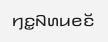ꤚꤢ꤭ꤡꤛꤣꤕꤢꤩ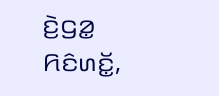ꤢꤧ꤬ꤞꤤ꤭ ꤖꤢꤨꤛꤢꤩ꤭,